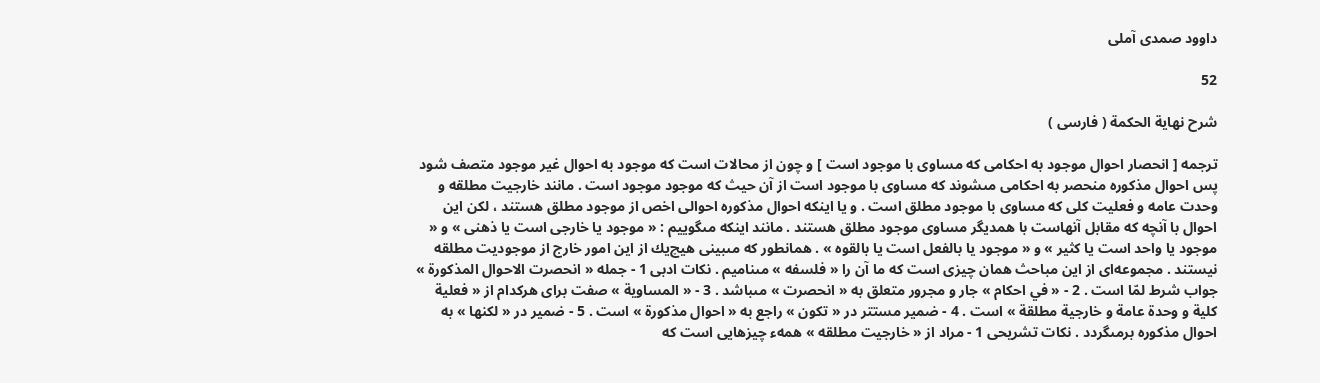داوود صمدى آملى

52

شرح نهاية الحكمة ( فارسى )

ترجمه [ انحصار احوال موجود به احكامى كه مساوى با موجود است ] و چون از محالات است كه موجود به احوال غير موجود متصف شود پس احوال مذكوره منحصر به احكامى مىشوند كه مساوى با موجود است از آن حيث كه موجود موجود است . مانند خارجيت مطلقه و وحدت عامه و فعليت كلى كه مساوى با موجود مطلق است . و يا اينكه احوال مذكوره احوالى اخص از موجود مطلق هستند ، لكن اين احوال با آنچه كه مقابل آنهاست با همديگر مساوى موجود مطلق هستند . مانند اينكه مىگوييم : « موجود يا خارجى است يا ذهنى » و « موجود يا واحد است يا كثير » و « موجود يا بالفعل است يا بالقوه » . همانطور كه مىبينى هيچ‌يك از اين امور خارج از موجوديت مطلقه نيستند . مجموعه‌اى از اين مباحث همان چيزى است كه ما آن را « فلسفه » مىناميم . نكات ادبى 1 - جمله « انحصرت الاحوال المذكورة » جواب شرط لمّا است . 2 - « في احكام » جار و مجرور متعلق به « انحصرت » مىباشد . 3 - « المساوية » صفت براى هركدام از « فعلية كلية و وحدة عامة و خارجية مطلقة » است . 4 - ضمير مستتر در « تكون » راجع به « احوال مذكورة » است . 5 - ضمير در « لكنها » به احوال مذكوره برمىگردد . نكات تشريحى 1 - مراد از « خارجيت مطلقه » همهء چيزهايى است كه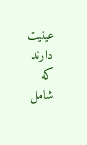عينيت دارند كه شامل